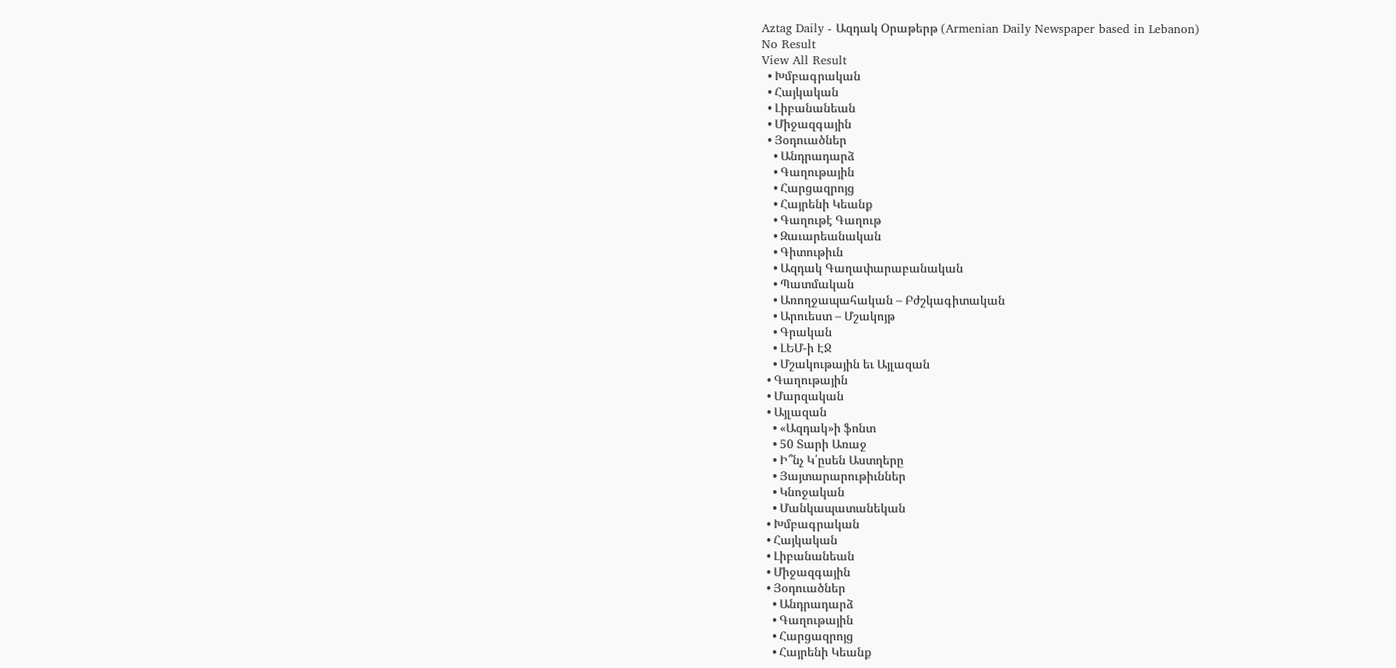Aztag Daily - Ազդակ Օրաթերթ (Armenian Daily Newspaper based in Lebanon)
No Result
View All Result
  • Խմբագրական
  • Հայկական
  • Լիբանանեան
  • Միջազգային
  • Յօդուածներ
    • Անդրադարձ
    • Գաղութային
    • Հարցազրոյց
    • Հայրենի Կեանք
    • Գաղութէ Գաղութ
    • Զաւարեանական
    • Գիտութիւն
    • Ազդակ Գաղափարաբանական
    • Պատմական
    • Առողջապահական – Բժշկագիտական
    • Արուեստ – Մշակոյթ
    • Գրական
    • ԼԵՄ-ի ԷՋ
    • Մշակութային եւ Այլազան
  • Գաղութային
  • Մարզական
  • Այլազան
    • «Ազդակ»ի ֆոնտ
    • 50 Տարի Առաջ
    • Ի՞նչ Կ՛ըսեն Աստղերը
    • Յայտարարութիւններ
    • Կնոջական
    • Մանկապատանեկան
  • Խմբագրական
  • Հայկական
  • Լիբանանեան
  • Միջազգային
  • Յօդուածներ
    • Անդրադարձ
    • Գաղութային
    • Հարցազրոյց
    • Հայրենի Կեանք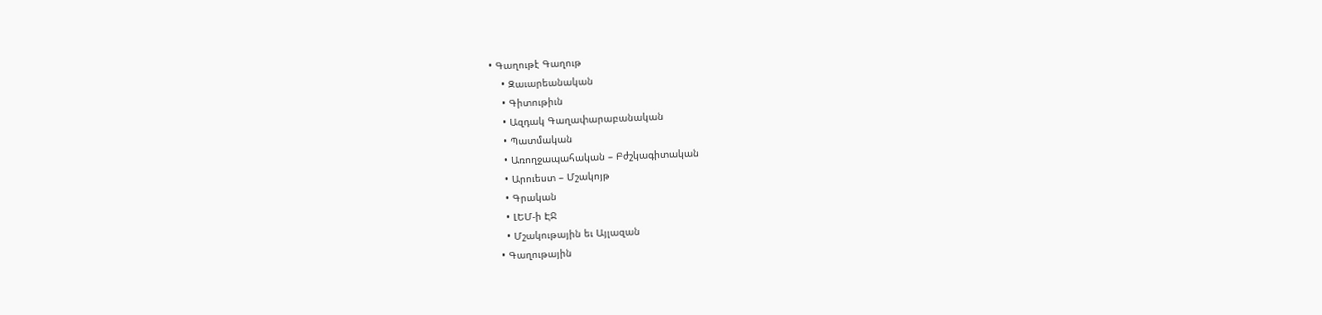• Գաղութէ Գաղութ
    • Զաւարեանական
    • Գիտութիւն
    • Ազդակ Գաղափարաբանական
    • Պատմական
    • Առողջապահական – Բժշկագիտական
    • Արուեստ – Մշակոյթ
    • Գրական
    • ԼԵՄ-ի ԷՋ
    • Մշակութային եւ Այլազան
  • Գաղութային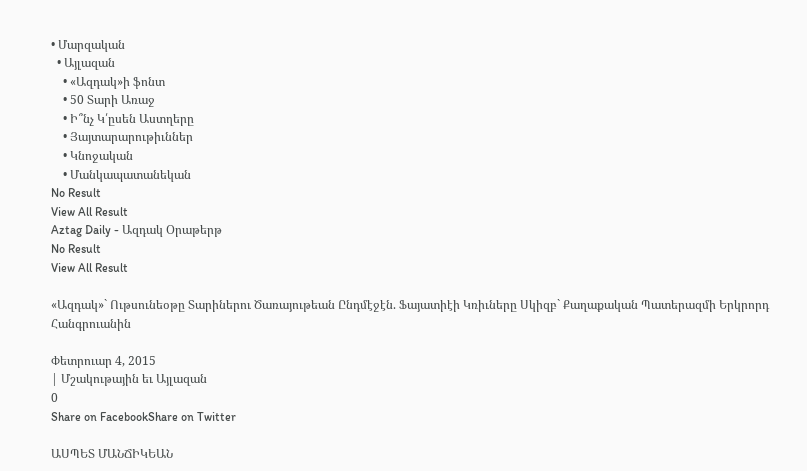• Մարզական
  • Այլազան
    • «Ազդակ»ի ֆոնտ
    • 50 Տարի Առաջ
    • Ի՞նչ Կ՛ըսեն Աստղերը
    • Յայտարարութիւններ
    • Կնոջական
    • Մանկապատանեկան
No Result
View All Result
Aztag Daily - Ազդակ Օրաթերթ
No Result
View All Result

«Ազդակ»` Ութսունեօթը Տարիներու Ծառայութեան Ընդմէջէն. Ֆայատիէի Կռիւները Սկիզբ` Քաղաքական Պատերազմի Երկրորդ Հանգրուանին

Փետրուար 4, 2015
| Մշակութային եւ Այլազան
0
Share on FacebookShare on Twitter

ԱՍՊԵՏ ՄԱՆՃԻԿԵԱՆ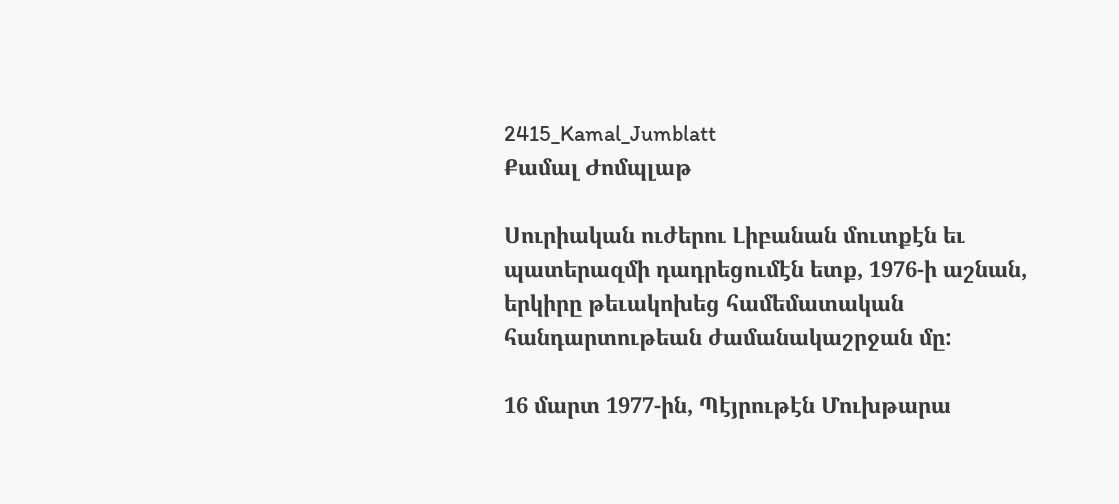2415_Kamal_Jumblatt
Քամալ Ժոմպլաթ

Սուրիական ուժերու Լիբանան մուտքէն եւ պատերազմի դադրեցումէն ետք, 1976-ի աշնան, երկիրը թեւակոխեց համեմատական հանդարտութեան ժամանակաշրջան մը:

16 մարտ 1977-ին, Պէյրութէն Մուխթարա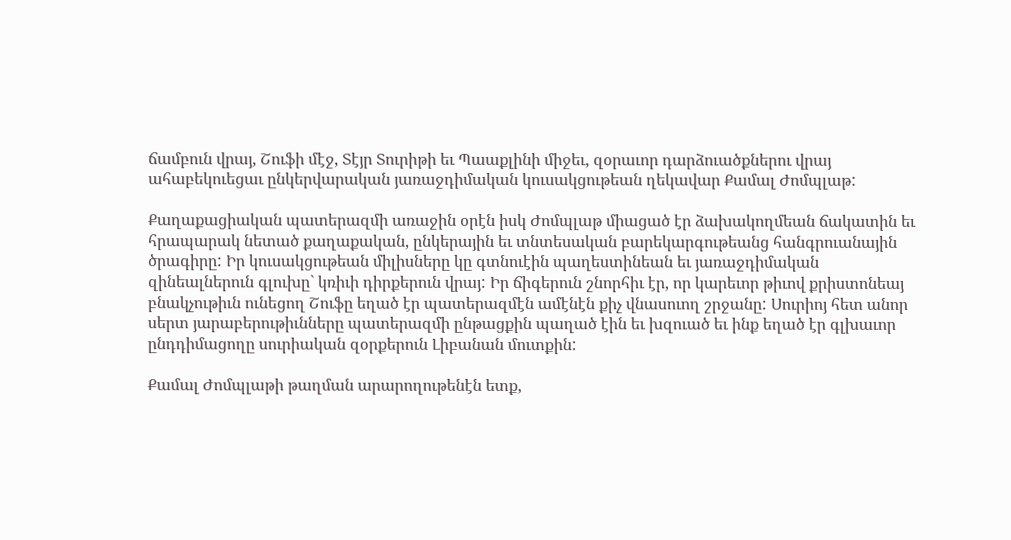ճամբուն վրայ, Շուֆի մէջ, Տէյր Տուրիթի եւ Պաաքլինի միջեւ, զօրաւոր դարձուածքներու վրայ ահաբեկուեցաւ ընկերվարական յառաջդիմական կուսակցութեան ղեկավար Քամալ Ժոմպլաթ:

Քաղաքացիական պատերազմի առաջին օրէն իսկ Ժոմպլաթ միացած էր ձախակողմեան ճակատին եւ հրապարակ նետած քաղաքական, ընկերային եւ տնտեսական բարեկարգութեանց հանգրուանային ծրագիրը: Իր կուսակցութեան միլիսները կը գտնուէին պաղեստինեան եւ յառաջդիմական զինեալներուն գլուխը` կռիւի դիրքերուն վրայ: Իր ճիգերուն շնորհիւ էր, որ կարեւոր թիւով քրիստոնեայ բնակչութիւն ունեցող Շուֆը եղած էր պատերազմէն ամէնէն քիչ վնասուող շրջանը: Սուրիոյ հետ անոր սերտ յարաբերութիւնները պատերազմի ընթացքին պաղած էին եւ խզուած եւ ինք եղած էր գլխաւոր ընդդիմացողը սուրիական զօրքերուն Լիբանան մուտքին:

Քամալ Ժոմպլաթի թաղման արարողութենէն ետք,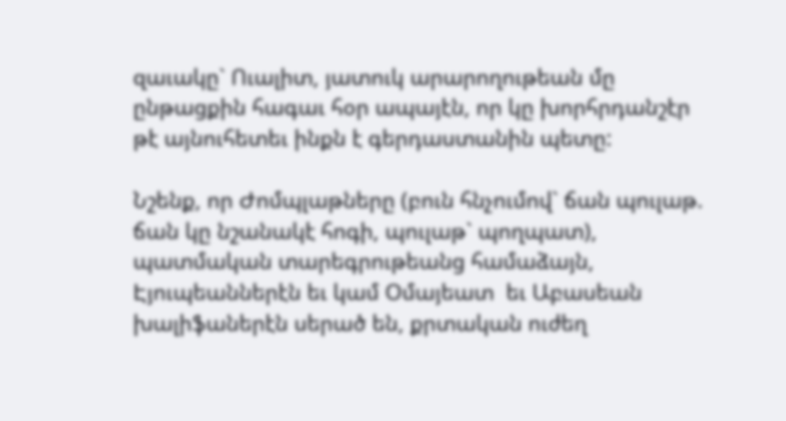զաւակը` Ուալիտ, յատուկ արարողութեան մը ընթացքին հագաւ հօր ապայէն, որ կը խորհրդանշէր թէ այնուհետեւ ինքն է գերդաստանին պետը:

Նշենք, որ Ժոմպլաթները (բուն հնչումով` ճան պուլաթ. ճան կը նշանակէ հոգի, պուլաթ` պողպատ), պատմական տարեգրութեանց համաձայն, Էյուպեաններէն եւ կամ Օմայեատ  եւ Աբասեան խալիֆաներէն սերած են, քրտական ուժեղ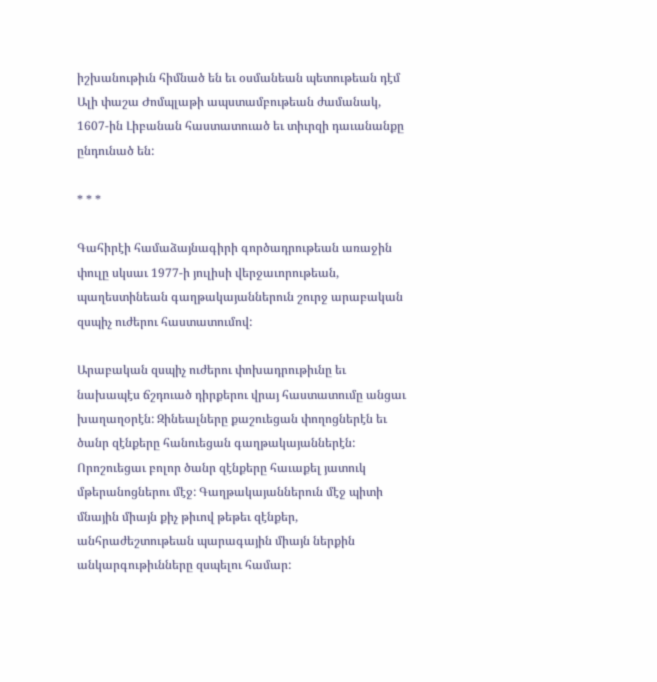իշխանութիւն հիմնած են եւ օսմանեան պետութեան դէմ Ալի փաշա Ժոմպլաթի ապստամբութեան ժամանակ, 1607-ին Լիբանան հաստատուած եւ տիւրզի դաւանանքը ընդունած են:

* * *

Գահիրէի համաձայնագիրի գործադրութեան առաջին փուլը սկսաւ 1977-ի յուլիսի վերջաւորութեան, պաղեստինեան գաղթակայաններուն շուրջ արաբական զսպիչ ուժերու հաստատումով:

Արաբական զսպիչ ուժերու փոխադրութիւնը եւ նախապէս ճշդուած դիրքերու վրայ հաստատումը անցաւ խաղաղօրէն: Զինեալները քաշուեցան փողոցներէն եւ ծանր զէնքերը հանուեցան գաղթակայաններէն: Որոշուեցաւ բոլոր ծանր զէնքերը հաւաքել յատուկ մթերանոցներու մէջ: Գաղթակայաններուն մէջ պիտի մնային միայն քիչ թիւով թեթեւ զէնքեր, անհրաժեշտութեան պարագային միայն ներքին անկարգութիւնները զսպելու համար: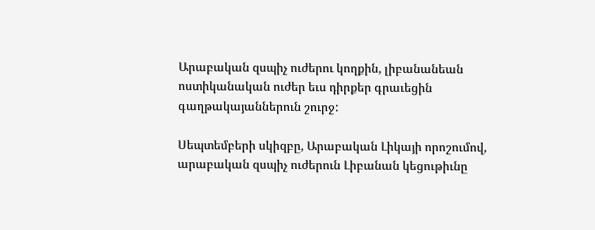Արաբական զսպիչ ուժերու կողքին, լիբանանեան ոստիկանական ուժեր եւս դիրքեր գրաւեցին գաղթակայաններուն շուրջ:

Սեպտեմբերի սկիզբը, Արաբական Լիկայի որոշումով, արաբական զսպիչ ուժերուն Լիբանան կեցութիւնը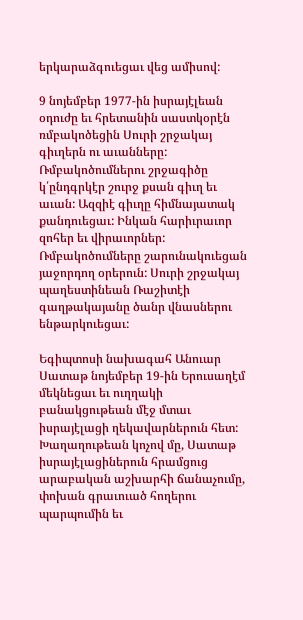երկարաձգուեցաւ վեց ամիսով:

9 նոյեմբեր 1977-ին իսրայէլեան օդուժը եւ հրետանին սաստկօրէն ռմբակոծեցին Սուրի շրջակայ գիւղերն ու աւանները: Ռմբակոծումներու շրջագիծը կ՛ընդգրկէր շուրջ քսան գիւղ եւ աւան: Ազզիէ գիւղը հիմնայատակ քանդուեցաւ: Ինկան հարիւրաւոր զոհեր եւ վիրաւորներ: Ռմբակոծումները շարունակուեցան յաջորդող օրերուն: Սուրի շրջակայ պաղեստինեան Ռաշիտէի գաղթակայանը ծանր վնասներու ենթարկուեցաւ:

Եգիպտոսի նախագահ Անուար Սատաթ նոյեմբեր 19-ին Երուսաղէմ մեկնեցաւ եւ ուղղակի բանակցութեան մէջ մտաւ իսրայէլացի ղեկավարներուն հետ: Խաղաղութեան կոչով մը, Սատաթ իսրայէլացիներուն հրամցուց արաբական աշխարհի ճանաչումը, փոխան գրաւուած հողերու պարպումին եւ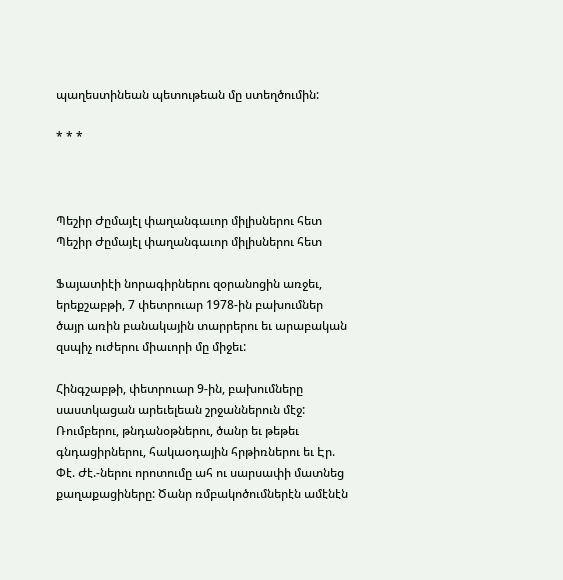պաղեստինեան պետութեան մը ստեղծումին:

* * *



Պեշիր Ժըմայէլ փաղանգաւոր միլիսներու հետ
Պեշիր Ժըմայէլ փաղանգաւոր միլիսներու հետ

Ֆայատիէի նորագիրներու զօրանոցին առջեւ, երեքշաբթի, 7 փետրուար 1978-ին բախումներ ծայր առին բանակային տարրերու եւ արաբական զսպիչ ուժերու միաւորի մը միջեւ:

Հինգշաբթի, փետրուար 9-ին, բախումները սաստկացան արեւելեան շրջաններուն մէջ: Ռումբերու, թնդանօթներու, ծանր եւ թեթեւ գնդացիրներու, հակաօդային հրթիռներու եւ Էր. Փէ. Ժէ.-ներու որոտումը ահ ու սարսափի մատնեց քաղաքացիները: Ծանր ռմբակոծումներէն ամէնէն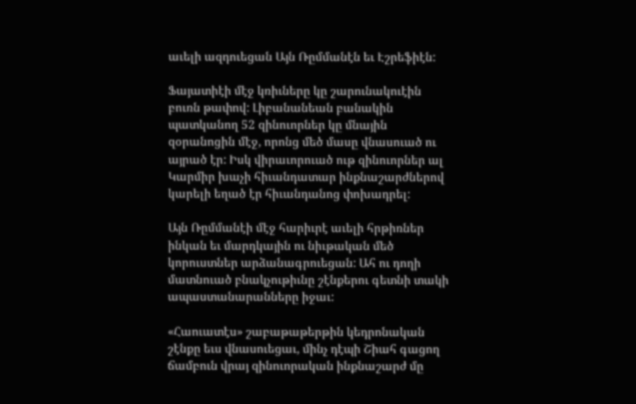աւելի ազդուեցան Այն Ռըմմանէն եւ Էշրեֆիէն:

Ֆայատիէի մէջ կռիւները կը շարունակուէին բուռն թափով: Լիբանանեան բանակին պատկանող 52 զինուորներ կը մնային զօրանոցին մէջ, որոնց մեծ մասը վնասուած ու այրած էր: Իսկ վիրաւորուած ութ զինուորներ ալ Կարմիր խաչի հիւանդատար ինքնաշարժներով կարելի եղած էր հիւանդանոց փոխադրել:

Այն Ռըմմանէի մէջ հարիւրէ աւելի հրթիռներ ինկան եւ մարդկային ու նիւթական մեծ կորուստներ արձանագրուեցան: Ահ ու դողի մատնուած բնակչութիւնը շէնքերու գետնի տակի ապաստանարանները իջաւ:

«Հաուատէս» շաբաթաթերթին կեդրոնական շէնքը եւս վնասուեցաւ, մինչ դէպի Շիահ գացող ճամբուն վրայ զինուորական ինքնաշարժ մը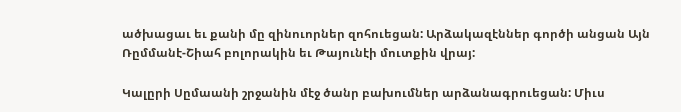ածխացաւ եւ քանի մը զինուորներ զոհուեցան: Արձակազէններ գործի անցան Այն Ռըմմանէ-Շիահ բոլորակին եւ Թայունէի մուտքին վրայ:

Կալըրի Սըմաանի շրջանին մէջ ծանր բախումներ արձանագրուեցան: Միւս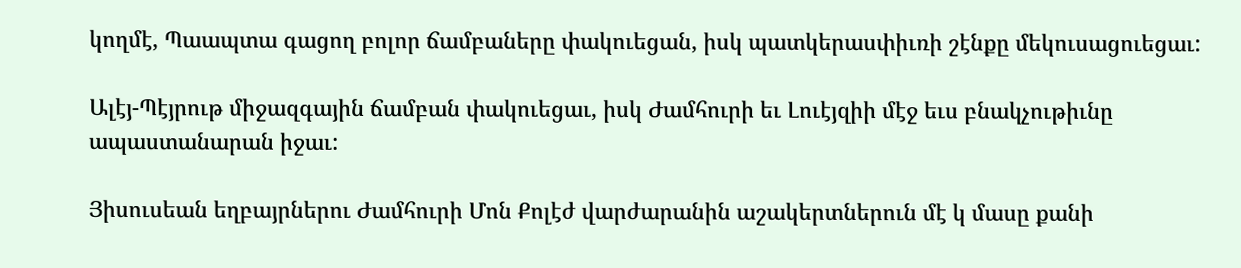կողմէ, Պաապտա գացող բոլոր ճամբաները փակուեցան, իսկ պատկերասփիւռի շէնքը մեկուսացուեցաւ:

Ալէյ-Պէյրութ միջազգային ճամբան փակուեցաւ, իսկ Ժամհուրի եւ Լուէյզիի մէջ եւս բնակչութիւնը ապաստանարան իջաւ:

Յիսուսեան եղբայրներու Ժամհուրի Մոն Քոլէժ վարժարանին աշակերտներուն մէ կ մասը քանի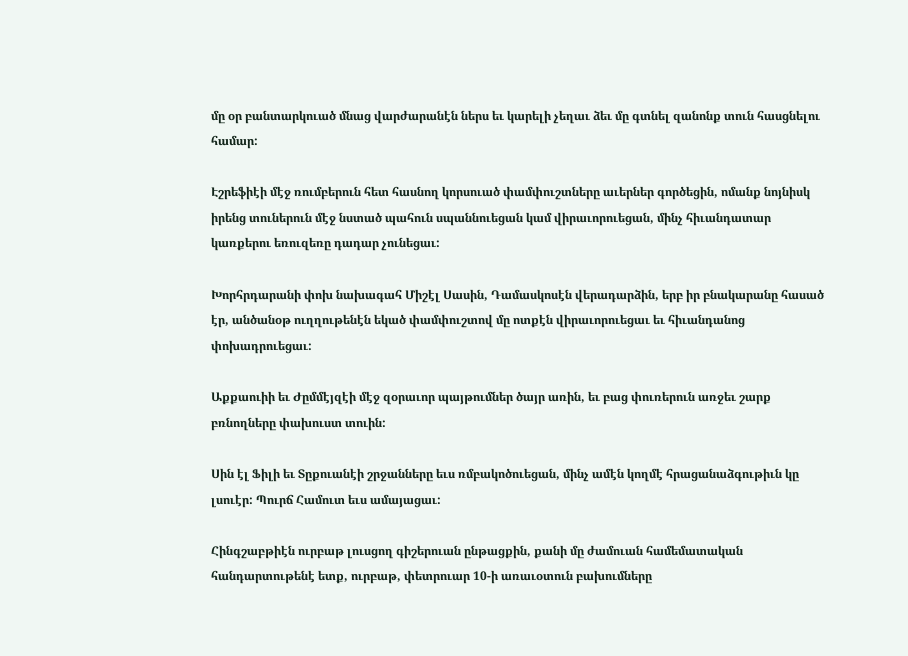մը օր բանտարկուած մնաց վարժարանէն ներս եւ կարելի չեղաւ ձեւ մը գտնել զանոնք տուն հասցնելու համար:

Էշրեֆիէի մէջ ռումբերուն հետ հասնող կորսուած փամփուշտները աւերներ գործեցին, ոմանք նոյնիսկ իրենց տուներուն մէջ նստած պահուն սպաննուեցան կամ վիրաւորուեցան, մինչ հիւանդատար կառքերու եռուզեռը դադար չունեցաւ:

Խորհրդարանի փոխ նախագահ Միշէլ Սասին, Դամասկոսէն վերադարձին, երբ իր բնակարանը հասած էր, անծանօթ ուղղութենէն եկած փամփուշտով մը ոտքէն վիրաւորուեցաւ եւ հիւանդանոց փոխադրուեցաւ:

Աքքաուիի եւ Ժըմմէյզէի մէջ զօրաւոր պայթումներ ծայր առին, եւ բաց փուռերուն առջեւ շարք բռնողները փախուստ տուին:

Սին էլ Ֆիլի եւ Տըքուանէի շրջանները եւս ռմբակոծուեցան, մինչ ամէն կողմէ հրացանաձգութիւն կը լսուէր: Պուրճ Համուտ եւս ամայացաւ:

Հինգշաբթիէն ուրբաթ լուսցող գիշերուան ընթացքին, քանի մը ժամուան համեմատական հանդարտութենէ ետք, ուրբաթ, փետրուար 10-ի առաւօտուն բախումները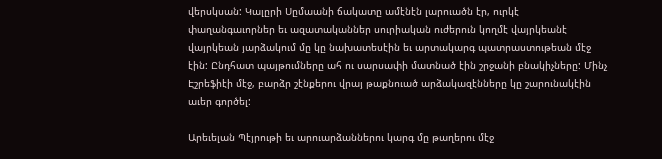վերսկսան: Կալըրի Սըմաանի ճակատը ամէնէն լարուածն էր, ուրկէ փաղանգաւորներ եւ ազատականներ սուրիական ուժերուն կողմէ վայրկեանէ վայրկեան յարձակում մը կը նախատեսէին եւ արտակարգ պատրաստութեան մէջ էին: Ընդհատ պայթումները ահ ու սարսափի մատնած էին շրջանի բնակիչները: Մինչ Էշրեֆիէի մէջ, բարձր շէնքերու վրայ թաքնուած արձակազէնները կը շարունակէին աւեր գործել:

Արեւելան Պէյրութի եւ արուարձաններու կարգ մը թաղերու մէջ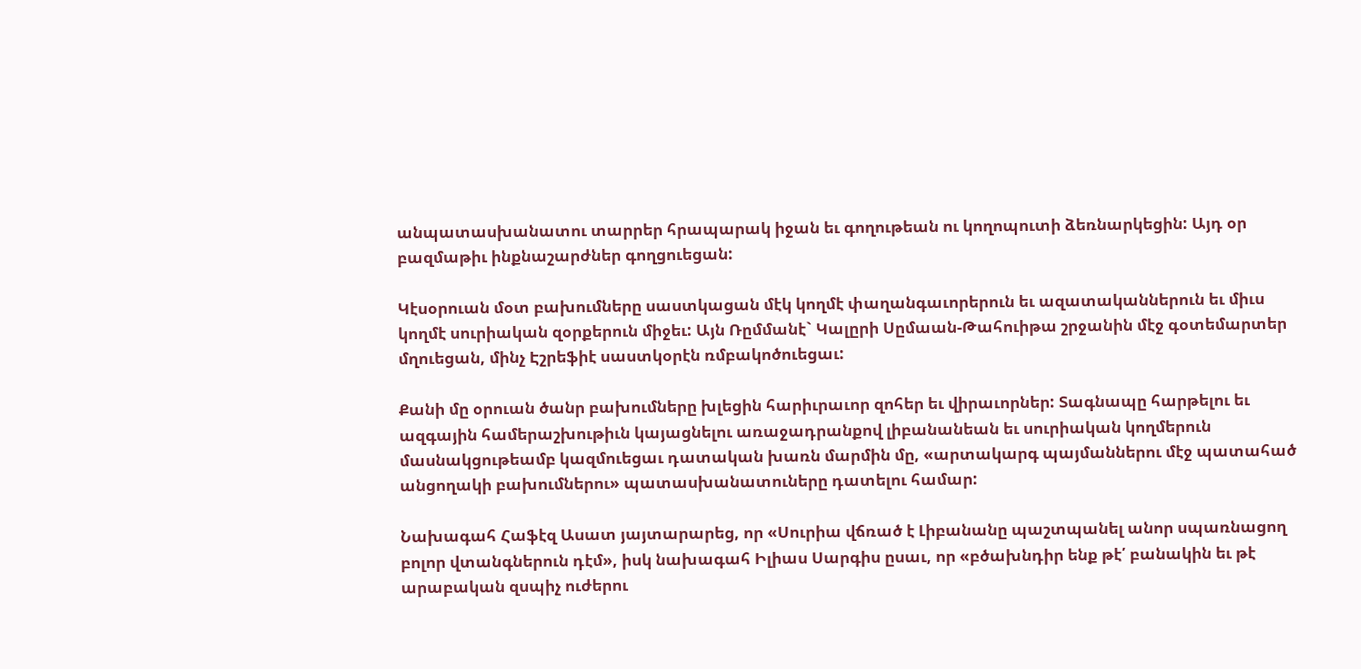անպատասխանատու տարրեր հրապարակ իջան եւ գողութեան ու կողոպուտի ձեռնարկեցին: Այդ օր բազմաթիւ ինքնաշարժներ գողցուեցան:

Կէսօրուան մօտ բախումները սաստկացան մէկ կողմէ փաղանգաւորերուն եւ ազատականներուն եւ միւս կողմէ սուրիական զօրքերուն միջեւ: Այն Ռըմմանէ` Կալըրի Սըմաան-Թահուիթա շրջանին մէջ գօտեմարտեր մղուեցան, մինչ Էշրեֆիէ սաստկօրէն ռմբակոծուեցաւ:

Քանի մը օրուան ծանր բախումները խլեցին հարիւրաւոր զոհեր եւ վիրաւորներ: Տագնապը հարթելու եւ ազգային համերաշխութիւն կայացնելու առաջադրանքով լիբանանեան եւ սուրիական կողմերուն մասնակցութեամբ կազմուեցաւ դատական խառն մարմին մը, «արտակարգ պայմաններու մէջ պատահած անցողակի բախումներու» պատասխանատուները դատելու համար:

Նախագահ Հաֆէզ Ասատ յայտարարեց, որ «Սուրիա վճռած է Լիբանանը պաշտպանել անոր սպառնացող բոլոր վտանգներուն դէմ», իսկ նախագահ Իլիաս Սարգիս ըսաւ, որ «բծախնդիր ենք թէ՛ բանակին եւ թէ արաբական զսպիչ ուժերու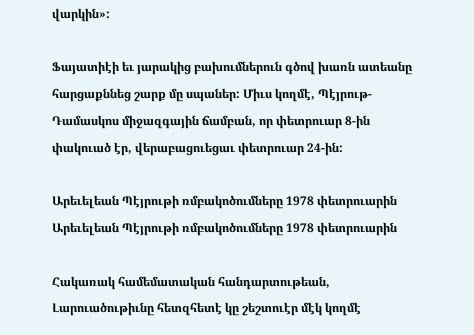վարկին»:

Ֆայատիէի եւ յարակից բախումներուն գծով խառն ատեանը հարցաքննեց շարք մը սպաներ: Միւս կողմէ, Պէյրութ-Դամասկոս միջազգային ճամբան, որ փետրուար 8-ին փակուած էր, վերաբացուեցաւ փետրուար 24-ին:

Արեւելեան Պէյրութի ռմբակոծումները 1978 փետրուարին
Արեւելեան Պէյրութի ռմբակոծումները 1978 փետրուարին

Հակառակ համեմատական հանդարտութեան, Լարուածութիւնը հետզհետէ կը շեշտուէր մէկ կողմէ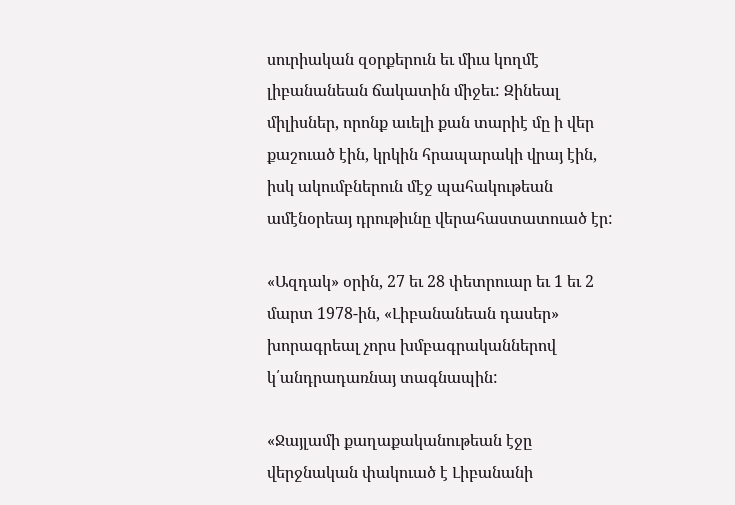սուրիական զօրքերուն եւ միւս կողմէ լիբանանեան ճակատին միջեւ: Զինեալ միլիսներ, որոնք աւելի քան տարիէ մը ի վեր քաշուած էին, կրկին հրապարակի վրայ էին, իսկ ակումբներուն մէջ պահակութեան ամէնօրեայ դրութիւնը վերահաստատուած էր:

«Ազդակ» օրին, 27 եւ 28 փետրուար եւ 1 եւ 2 մարտ 1978-ին, «Լիբանանեան դասեր» խորագրեալ չորս խմբագրականներով կ՛անդրադառնայ տագնապին:

«Ջայլամի քաղաքականութեան էջը վերջնական փակուած է Լիբանանի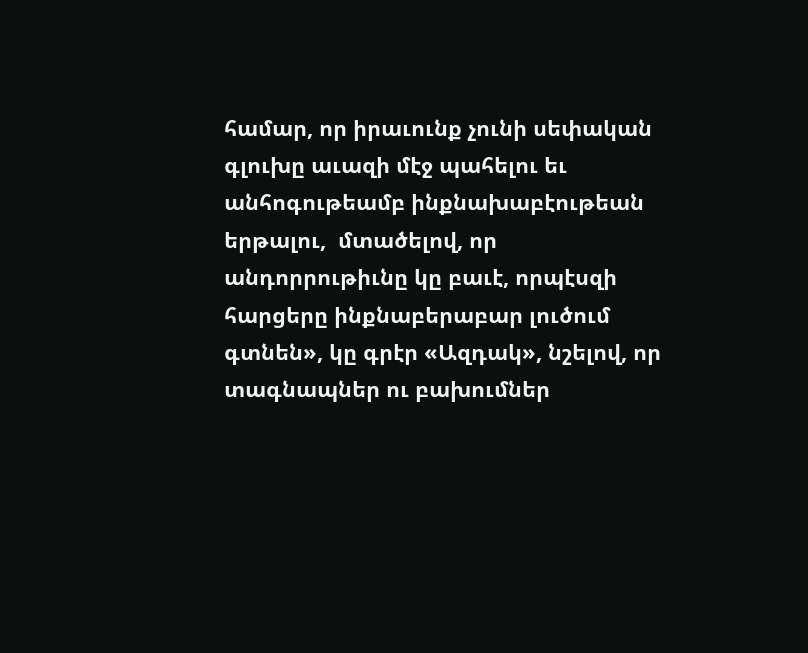համար, որ իրաւունք չունի սեփական գլուխը աւազի մէջ պահելու եւ անհոգութեամբ ինքնախաբէութեան երթալու,  մտածելով, որ անդորրութիւնը կը բաւէ, որպէսզի հարցերը ինքնաբերաբար լուծում գտնեն», կը գրէր «Ազդակ», նշելով, որ տագնապներ ու բախումներ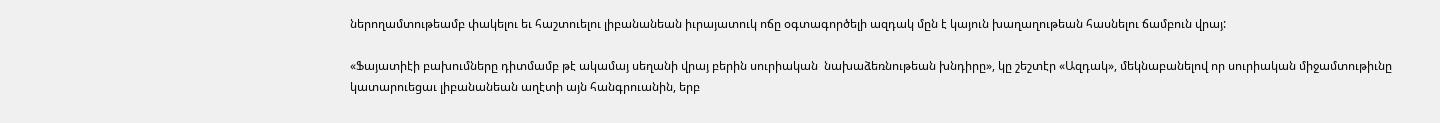ներողամտութեամբ փակելու եւ հաշտուելու լիբանանեան իւրայատուկ ոճը օգտագործելի ազդակ մըն է կայուն խաղաղութեան հասնելու ճամբուն վրայ:

«Ֆայատիէի բախումները դիտմամբ թէ ակամայ սեղանի վրայ բերին սուրիական  նախաձեռնութեան խնդիրը», կը շեշտէր «Ազդակ», մեկնաբանելով որ սուրիական միջամտութիւնը կատարուեցաւ լիբանանեան աղէտի այն հանգրուանին, երբ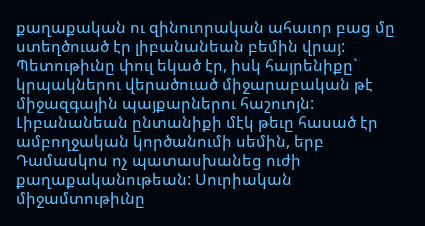քաղաքական ու զինուորական ահաւոր բաց մը ստեղծուած էր լիբանանեան բեմին վրայ: Պետութիւնը փուլ եկած էր, իսկ հայրենիքը` կրպակներու վերածուած միջարաբական թէ միջազգային պայքարներու հաշուոյն: Լիբանանեան ընտանիքի մէկ թեւը հասած էր ամբողջական կործանումի սեմին, երբ Դամասկոս ոչ պատասխանեց ուժի քաղաքականութեան: Սուրիական միջամտութիւնը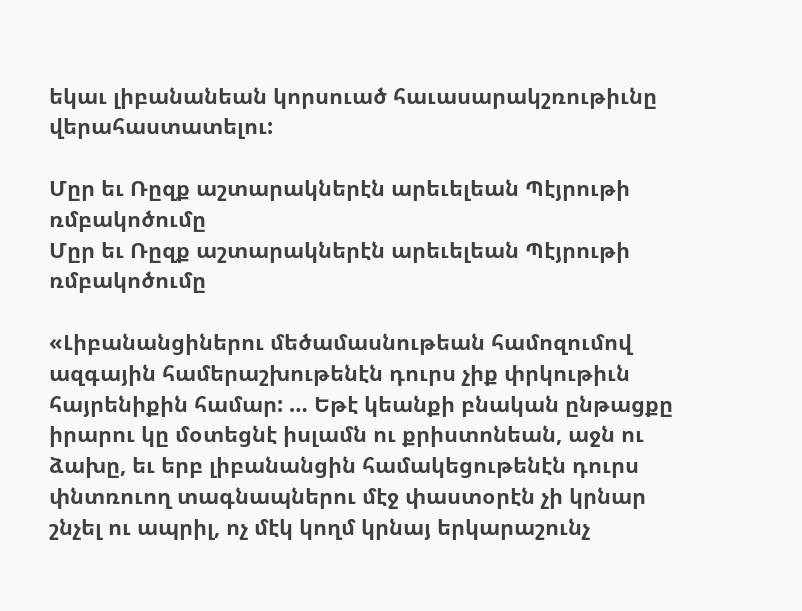եկաւ լիբանանեան կորսուած հաւասարակշռութիւնը վերահաստատելու:

Մըր եւ Ռըզք աշտարակներէն արեւելեան Պէյրութի ռմբակոծումը
Մըր եւ Ռըզք աշտարակներէն արեւելեան Պէյրութի ռմբակոծումը

«Լիբանանցիներու մեծամասնութեան համոզումով ազգային համերաշխութենէն դուրս չիք փրկութիւն հայրենիքին համար: … Եթէ կեանքի բնական ընթացքը իրարու կը մօտեցնէ իսլամն ու քրիստոնեան, աջն ու ձախը, եւ երբ լիբանանցին համակեցութենէն դուրս փնտռուող տագնապներու մէջ փաստօրէն չի կրնար շնչել ու ապրիլ, ոչ մէկ կողմ կրնայ երկարաշունչ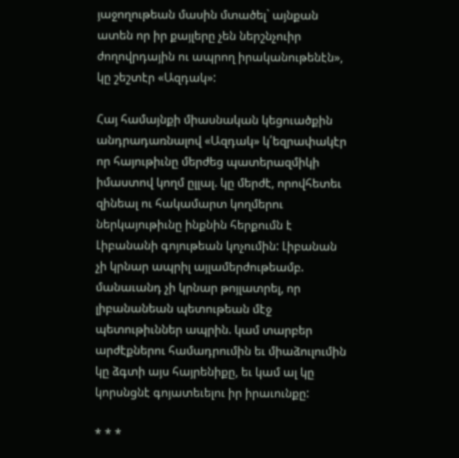յաջողութեան մասին մտածել` այնքան ատեն որ իր քայլերը չեն ներշնչուիր ժողովրդային ու ապրող իրականութենէն», կը շեշտէր «Ազդակ»:

Հայ համայնքի միասնական կեցուածքին անդրադառնալով «Ազդակ» կ՛եզրափակէր որ հայութիւնը մերժեց պատերազմիկի իմաստով կողմ ըլլալ. կը մերժէ, որովհետեւ զինեալ ու հակամարտ կողմերու ներկայութիւնը ինքնին հերքումն է Լիբանանի գոյութեան կոչումին: Լիբանան չի կրնար ապրիլ այլամերժութեամբ. մանաւանդ չի կրնար թոյլատրել, որ լիբանանեան պետութեան մէջ պետութիւններ ապրին. կամ տարբեր արժէքներու համադրումին եւ միաձուլումին կը ձգտի այս հայրենիքը, եւ կամ ալ կը կորսնցնէ գոյատեւելու իր իրաւունքը:

* * *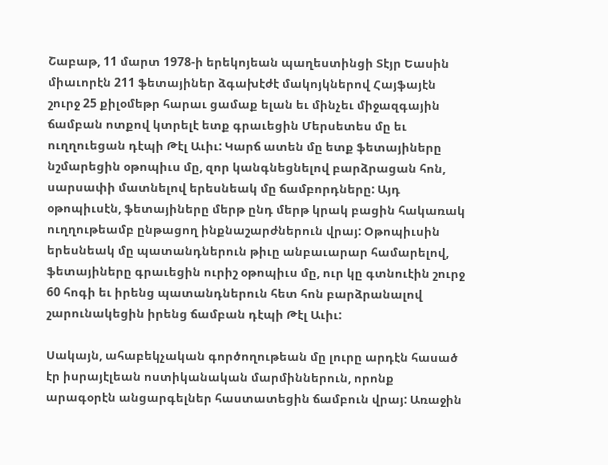Շաբաթ, 11 մարտ 1978-ի երեկոյեան պաղեստինցի Տէյր Եասին միաւորէն 211 ֆետայիներ ձգախէժէ մակոյկներով Հայֆայէն շուրջ 25 քիլօմեթր հարաւ ցամաք ելան եւ մինչեւ միջազգային ճամբան ոտքով կտրելէ ետք գրաւեցին Մերսետես մը եւ ուղղուեցան դէպի Թէլ Աւիւ: Կարճ ատեն մը ետք ֆետայիները նշմարեցին օթոպիւս մը, զոր կանգնեցնելով բարձրացան հոն, սարսափի մատնելով երեսնեակ մը ճամբորդները: Այդ օթոպիւսէն, ֆետայիները մերթ ընդ մերթ կրակ բացին հակառակ ուղղութեամբ ընթացող ինքնաշարժներուն վրայ: Օթոպիւսին երեսնեակ մը պատանդներուն թիւը անբաւարար համարելով, ֆետայիները գրաւեցին ուրիշ օթոպիւս մը, ուր կը գտնուէին շուրջ 60 հոգի եւ իրենց պատանդներուն հետ հոն բարձրանալով շարունակեցին իրենց ճամբան դէպի Թէլ Աւիւ:

Սակայն, ահաբեկչական գործողութեան մը լուրը արդէն հասած էր իսրայէլեան ոստիկանական մարմիններուն, որոնք արագօրէն անցարգելներ հաստատեցին ճամբուն վրայ: Առաջին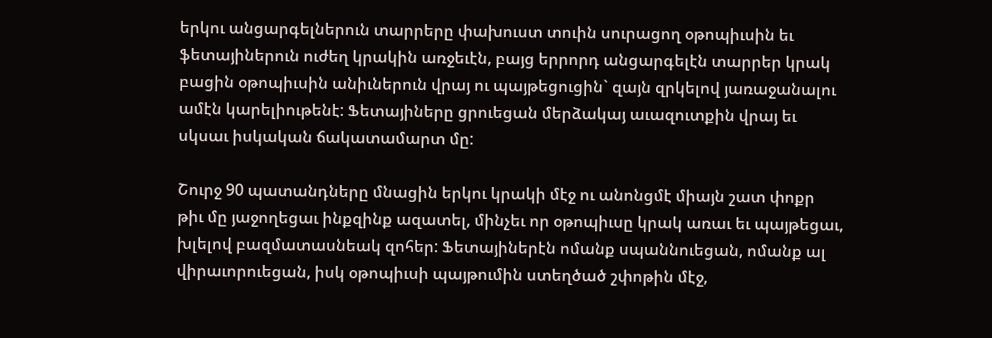երկու անցարգելներուն տարրերը փախուստ տուին սուրացող օթոպիւսին եւ ֆետայիներուն ուժեղ կրակին առջեւէն, բայց երրորդ անցարգելէն տարրեր կրակ բացին օթոպիւսին անիւներուն վրայ ու պայթեցուցին` զայն զրկելով յառաջանալու ամէն կարելիութենէ: Ֆետայիները ցրուեցան մերձակայ աւազուտքին վրայ եւ սկսաւ իսկական ճակատամարտ մը:

Շուրջ 90 պատանդները մնացին երկու կրակի մէջ ու անոնցմէ միայն շատ փոքր թիւ մը յաջողեցաւ ինքզինք ազատել, մինչեւ որ օթոպիւսը կրակ առաւ եւ պայթեցաւ, խլելով բազմատասնեակ զոհեր: Ֆետայիներէն ոմանք սպաննուեցան, ոմանք ալ վիրաւորուեցան, իսկ օթոպիւսի պայթումին ստեղծած շփոթին մէջ,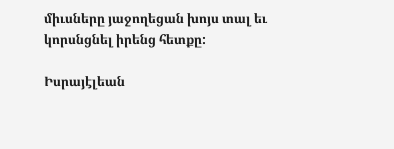միւսները յաջողեցան խոյս տալ եւ կորսնցնել իրենց հետքը:

Իսրայէլեան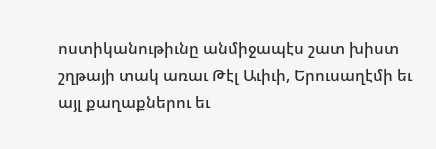ոստիկանութիւնը անմիջապէս շատ խիստ շղթայի տակ առաւ Թէլ Աւիւի, Երուսաղէմի եւ այլ քաղաքներու եւ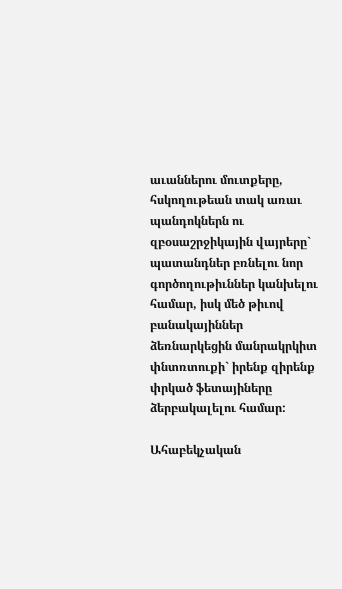աւաններու մուտքերը, հսկողութեան տակ առաւ պանդոկներն ու զբօսաշրջիկային վայրերը` պատանդներ բռնելու նոր գործողութիւններ կանխելու համար, իսկ մեծ թիւով բանակայիններ ձեռնարկեցին մանրակրկիտ փնտռտուքի` իրենք զիրենք փրկած ֆետայիները ձերբակալելու համար:

Ահաբեկչական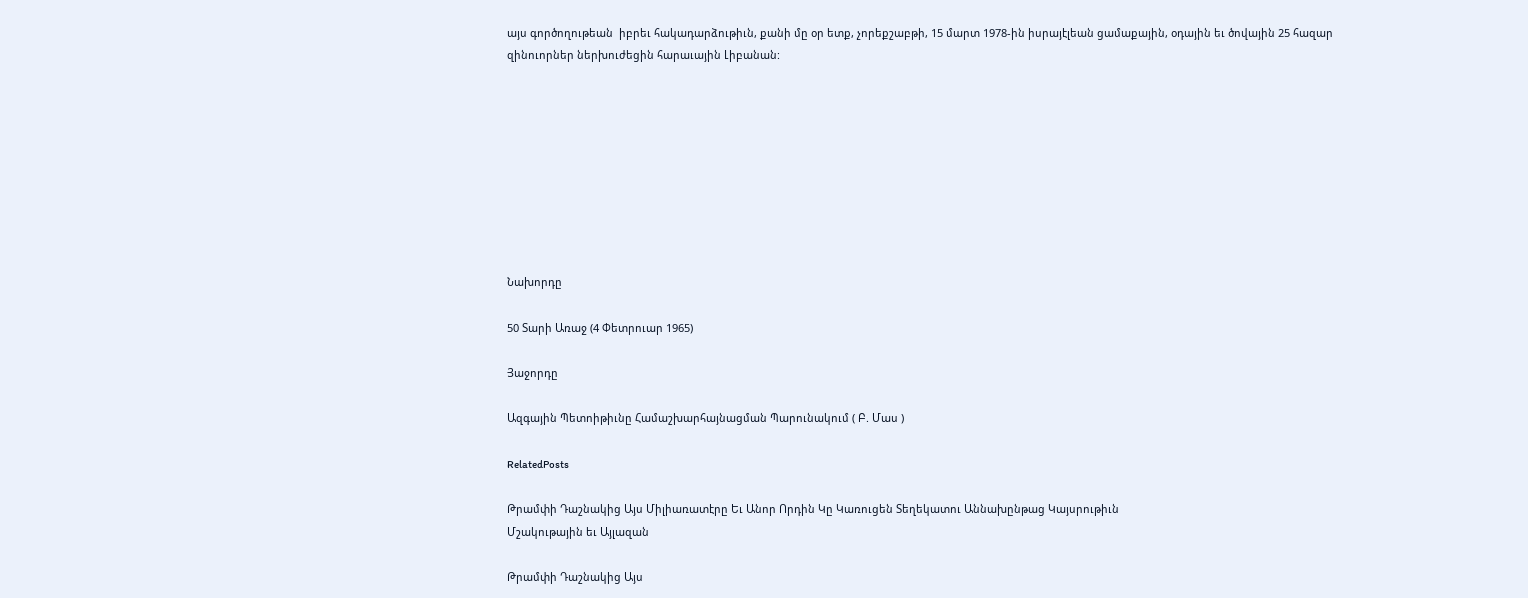այս գործողութեան  իբրեւ հակադարձութիւն, քանի մը օր ետք, չորեքշաբթի, 15 մարտ 1978-ին իսրայէլեան ցամաքային, օդային եւ ծովային 25 հազար զինուորներ ներխուժեցին հարաւային Լիբանան:









Նախորդը

50 Տարի Առաջ (4 Փետրուար 1965)

Յաջորդը

Ազգային Պետոիթիւնը Համաշխարհայնացման Պարունակում ( Բ. Մաս )

RelatedPosts

Թրամփի Դաշնակից Այս Միլիառատէրը Եւ Անոր Որդին Կը Կառուցեն Տեղեկատու Աննախընթաց Կայսրութիւն
Մշակութային եւ Այլազան

Թրամփի Դաշնակից Այս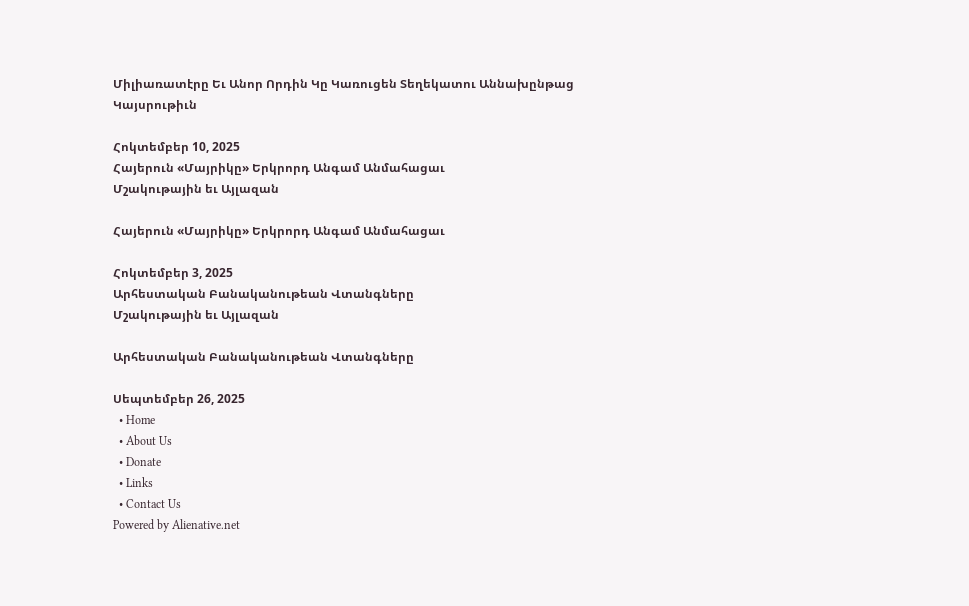Միլիառատէրը Եւ Անոր Որդին Կը Կառուցեն Տեղեկատու Աննախընթաց Կայսրութիւն

Հոկտեմբեր 10, 2025
Հայերուն «Մայրիկը» Երկրորդ Անգամ Անմահացաւ
Մշակութային եւ Այլազան

Հայերուն «Մայրիկը» Երկրորդ Անգամ Անմահացաւ

Հոկտեմբեր 3, 2025
Արհեստական Բանականութեան Վտանգները
Մշակութային եւ Այլազան

Արհեստական Բանականութեան Վտանգները

Սեպտեմբեր 26, 2025
  • Home
  • About Us
  • Donate
  • Links
  • Contact Us
Powered by Alienative.net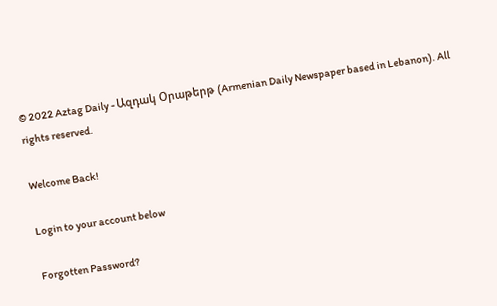© 2022 Aztag Daily - Ազդակ Օրաթերթ (Armenian Daily Newspaper based in Lebanon). All rights reserved.

Welcome Back!

Login to your account below

Forgotten Password?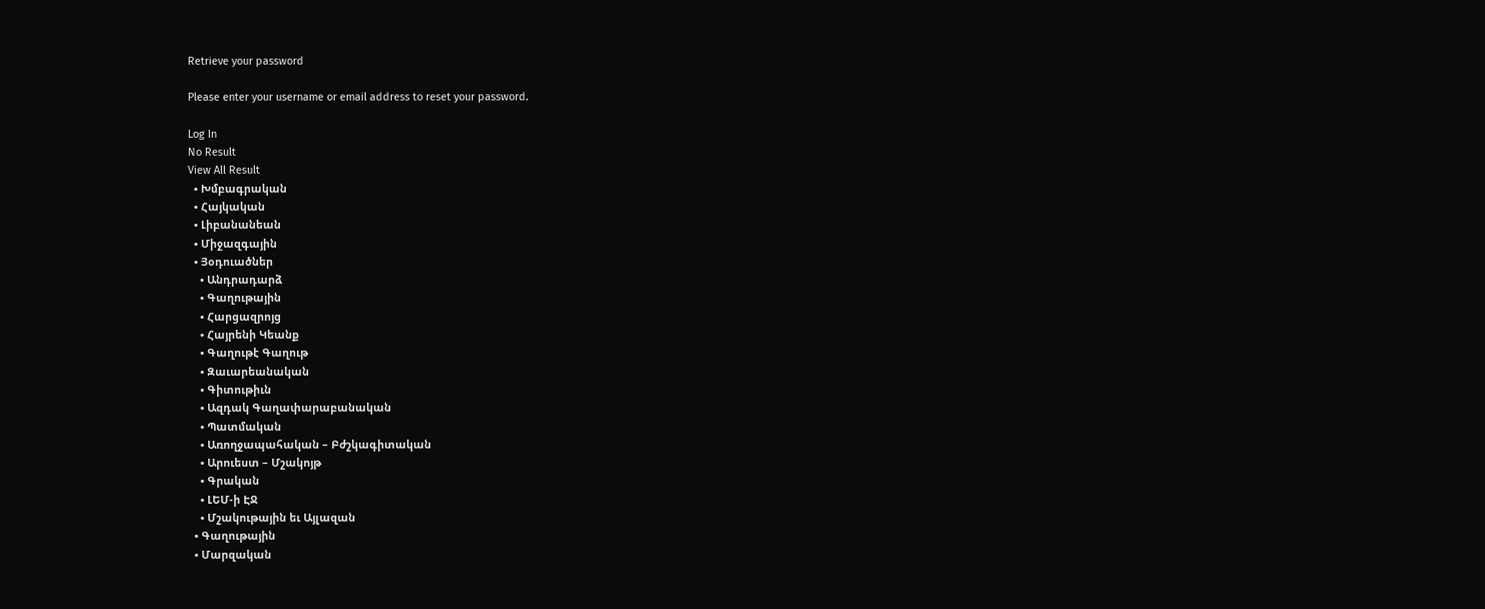Retrieve your password

Please enter your username or email address to reset your password.

Log In
No Result
View All Result
  • Խմբագրական
  • Հայկական
  • Լիբանանեան
  • Միջազգային
  • Յօդուածներ
    • Անդրադարձ
    • Գաղութային
    • Հարցազրոյց
    • Հայրենի Կեանք
    • Գաղութէ Գաղութ
    • Զաւարեանական
    • Գիտութիւն
    • Ազդակ Գաղափարաբանական
    • Պատմական
    • Առողջապահական – Բժշկագիտական
    • Արուեստ – Մշակոյթ
    • Գրական
    • ԼԵՄ-ի ԷՋ
    • Մշակութային եւ Այլազան
  • Գաղութային
  • Մարզական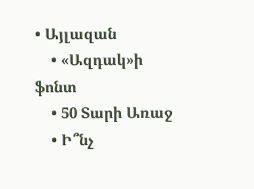• Այլազան
    • «Ազդակ»ի ֆոնտ
    • 50 Տարի Առաջ
    • Ի՞նչ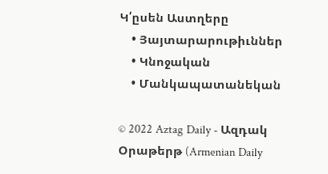Կ՛ըսեն Աստղերը
    • Յայտարարութիւններ
    • Կնոջական
    • Մանկապատանեկան

© 2022 Aztag Daily - Ազդակ Օրաթերթ (Armenian Daily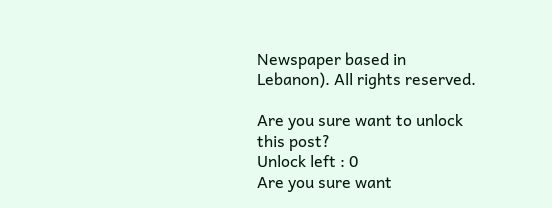Newspaper based in Lebanon). All rights reserved.

Are you sure want to unlock this post?
Unlock left : 0
Are you sure want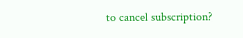to cancel subscription?